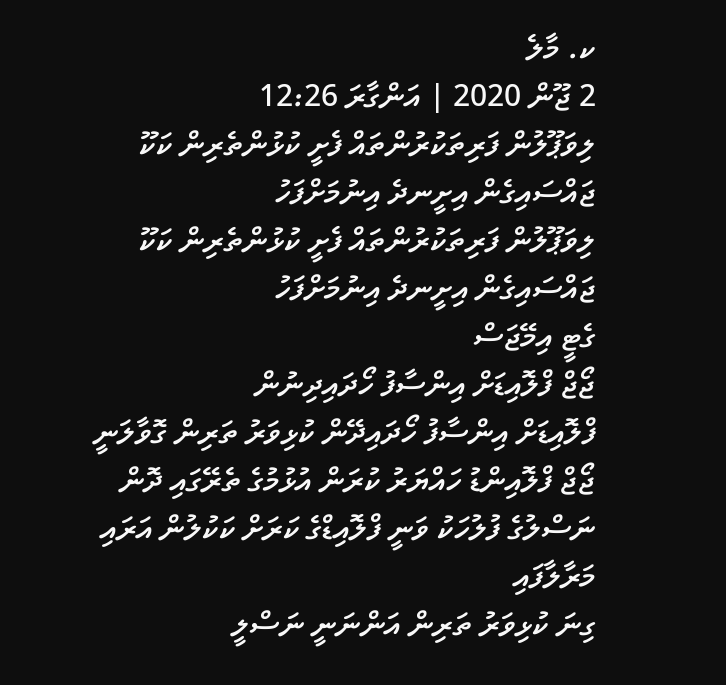ކ. މާލެ
2 ޖޫން 2020 | އަންގާރަ 12:26
ލިވަޕޫލުން ފަރިތަކުރުންތައް ފެށީ ކުޅުންތެރިން ކަކޫ ޖައްސައިގެން އިށީނދެ އިނުމަށްފަހު
ލިވަޕޫލުން ފަރިތަކުރުންތައް ފެށީ ކުޅުންތެރިން ކަކޫ ޖައްސައިގެން އިށީނދެ އިނުމަށްފަހު
ގެޓީ އިމޭޖަސް
ޖޯޖް ފްލޮއިޑަށް އިންސާފު ހޯދައިދިނުން
ފްލޮއިޑަށް އިންސާފު ހޯދައިދޭން ކުޅިވަރު ތަރިން ގޮވާލަނީ
ޖޯޖް ފްލޮއިންޑު ހައްޔަރު ކުރަން އުޅުމުގެ ތެރޭގައި ދޮން ނަސްލުގެ ފުލުހަކު ވަނީ ފްލޮއިޑްގެ ކަރަށް ކަކުލުން އަރައި މަރާލާފައި
ގިނަ ކުޅިވަރު ތަރިން އަންނަނީ ނަސްލީ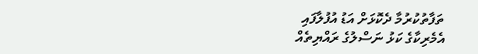ތަފާތުކުރުމާ ދެކޮޅަށް އަޑު އުފުލާފައި
އެމެރިކާގެ ކަޅު ނަސްލުގެ ރައްޔިތެއް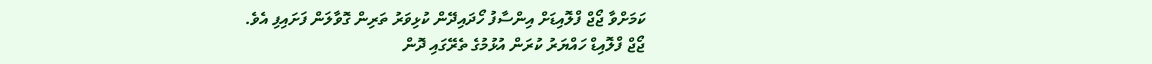ކަމަށްވާ ޖޯޖް ފްލޮއިޑަށް އިންސާފު ހޯދައިދޭން ކުޅިވަރު ތަރިން ގޮވާލަން ފަށައިފި އެވެ.
ޖޯޖް ފްލޮއިޑް ހައްޔަރު ކުރަން އުޅުމުގެ ތެރޭގައި ދޮން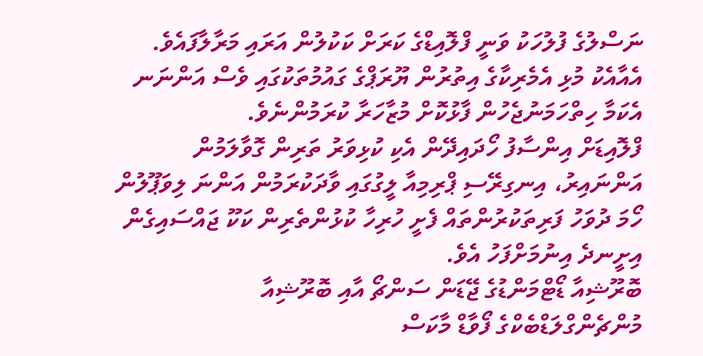ނަސްލުގެ ފުލުހަކު ވަނީ ފްލޮއިޑްގެ ކަރަށް ކަކުލުން އަރައި މަރާލާފައެވެ. އެއާއެކު މުޅި އެމެރިކާގެ އިތުރުން ޔޫރަޕްގެ ގައުމުތަކުގައި ވެސް އަންނަނ އެކަމާ ހިތްހަމަނުޖެހުން ފާޅުކޮށް މުޒާހަރާ ކުރަމުންނެވެ.
ފްލޮއިޑަށް އިންސާފު ހޯދައިދޭން އެކި ކުޅިވަރު ތަރިން ގޮވާލަމުން އަންނައިރު، އިނގިރޭސި ޕްރިމިއާ ލީގުގައި ވާދަކުރަމުން އަންނަ ލިވަޕޫލުން ހޯމަ ދުވަހު ފަރިތަކުރުންތައް ފެށީ ހުރިހާ ކުޅުންތެރިން ކަކޫ ޖައްސައިގެން އިށީނދެ އިނުމަށްފަހު އެވެ.
ބޮރޫޝިއާ ޑޯޓްމަންޑުގެ ޖޭޑަން ސަންޗޯ އާއި ބޮރޫޝިއާ މުންޗެންގްލަޑްބެކްގެ ފޯވާޑް މާކަސް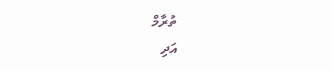ތުރާމް
އަދި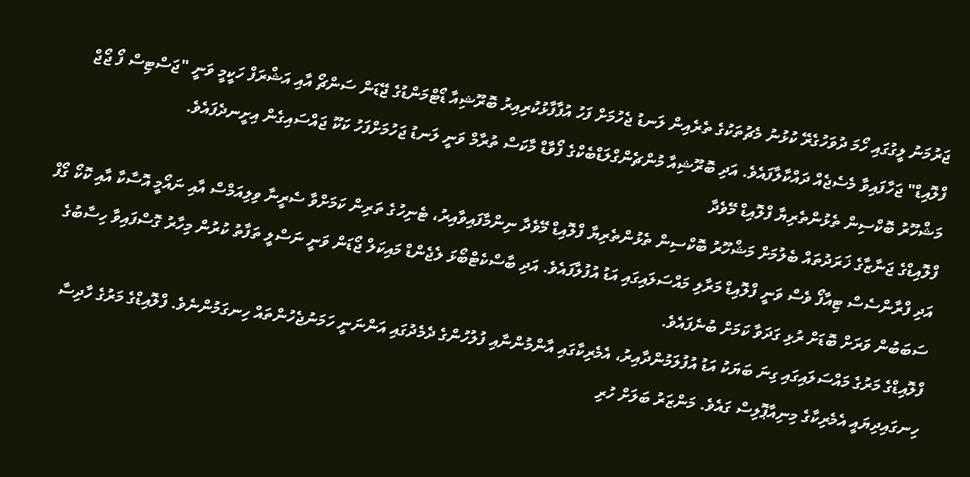ޖަރުމަނު ލީގުގައި ހޯމަ ދުވަހުގެރޭ ކުޅުނު މެޗުތަކުގެ ތެރެއިން ލަނޑު ޖެހުމަށް ފަހު އުފާފާޅުކުރިއިރު ބޮރޫޝިއާ ޑޯޓްމަންޑުގެ ޖޭޑަން ސަންޗޯ އާއި އަޝްރަފް ހަކީމީ ވަނީ "ޖަސްޓިސް ފޯ ޖޯޖް ފްލޮއިޑް" ޖަހާފައިވާ މެސެޖެއް ދައްކާލާފައެވެ. އަދި ބޮރޫޝިއާ މުންޗެންގްލަޑްބެކްގެ ފޯވާޑް މާކަސް ތުރާމް ވަނީ ލަނޑު ޖަހުމަށްފަހު ކަކޫ ޖައްސައިގެން އިށީނދެފައެވެ.
މަޝްހޫރު ބޮކްސިން ތެޅުންތެރިޔާ ފްލޮއިޑް މޭވެދާ
ފްލޮއިޑްގެ ޖަނާޒާގެ ޚަރަދުތައް ބެލުމަށް މަޝްހޫރު ބޮކްސިން ތެޅުންތެރިޔާ ފްލޮއިޑް މޭވެދާ ނިންމާފައިވާއިރު، ޓެނިހުގެ ތަރިން ކަމަށްވާ ސެރީނާ ވިލިއަމްސް އާއި ނައޯމީ އޮސާކާ އާއި ކޮކޯ ގޯފް އަދި ފްރާންސެސް ޓިއާފޯ ވެސް ވަނީ ފްލޮއިޑް މަރާލި މައްސަލައިގައި އަޑު އުފުލާފައެވެ. އަދި ބާސްކެޓްބޯޅަ ލެޖެންޑް މައިކަލް ޖޯޑަން ވަނީ ނަސްލީ ތަފާތު ކުރުން މިހާރު ގޮސްފައިވާ ހިސާބުގެ ސަބަބުން ވަރަށް ބޮޑަށް ރުޅި ގަދަވާ ކަމަށް ބުނެފައެވެ.
ފްލޮއިޑްގެ މަރުގެ މައްސަލައިގައި ގިނަ ބަޔަކު އަޑު އުފުލަމުންދާއިރު، އެމެރިކާގައި އާންމުންނާއި ފުލުހުންގެ ދެމެދުގައި އަންނަނީ ހަމަނުޖެހުންތައް ހިނގަމުންނެވެ. ފްލޮއިޑްގެ މަރުގެ ހާދިސާ ހިނގައިދިޔައީ އެމެރިކާގެ މިނިއާޕޮލިސް ގައެވެ. މަންޒަރު ބަލަށް ހުރި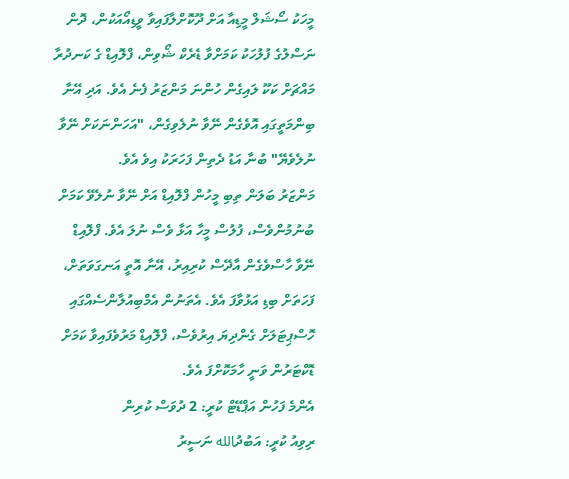މީހަކު ސޯޝަލް މީޑިއާ އަށް ދޫކޮށްލާފައިވާ ވީޑިއޯއަކުން، ދޮން ނަސްލުގެ ފުލުހަކު ކަމަށްވާ ޑެރެކް ޝޯވިން، ފްލޮއިޑް ގެ ކަނދުރާ މައްޗަށް ކަކޫ ލައިގެން ހުންނަ މަންޒަރު ފެނެ އެވެ. އަދި އޭނާ ބިންމަތީގައި އޮވެގެން ނޭވާ ނުލެވިގެން، "އަހަންނަކަށް ނޭވާ ނުލެވެޔޭ" ބުނާ އަޑު ދެތިން ފަހަރަކު އިވެ އެވެ.
މަންޒަރު ބަލަން ތިބި މީހުން ފްލޮއިޑް އަށް ނޭވާ ނުލެވޭ ކަމަށް ބުނުމުންވެސް، ފުލުސް މީހާ އަޅާ ވެސް ނުލަ އެވެ. ފްލޮއިޑް ނޭވާ ހާސްވެގެން އާދޭސް ކުރިއިރު، އޭނާ އޮތީ އަނގަވަތަށް، ފަހަތަށް ބިޑި އަޅުވާފަ އެވެ. އެތަނުން އެމްބިއުލާންސެއްގައި ހޮސްޕިޓަލަށް ގެންދިޔަ އިރުވެސް، ފްލޮއިޑް މަރުވެފައިވާ ކަމަށް ޑޮކްޓަރުން ވަނީ ހާމަކޮށްފަ އެވެ.
އެންމެ ފަހުން އަޕްޑޭޓް ކުރީ: 2 ދުވަސް ކުރިން
ރިވިއު ކުރީ: އަބުދުالله ނަސީރު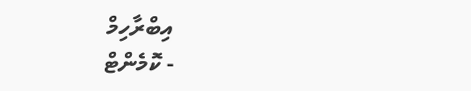އިބްރާހިމް
- ކޮމެންޓް